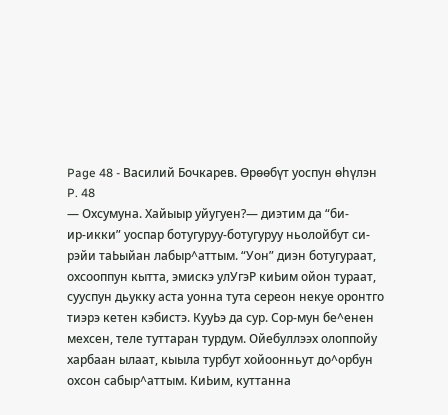Page 48 - Василий Бочкарев. Өрөөбүт уоспун өһүлэн
P. 48
— Охсумуна. Хайыыр уйугуен?— диэтим да “би-
ир-икки” уоспар ботугуруу-ботугуруу ньолойбут си-
рэйи таЬыйан лабыр^аттым. “Уон” диэн ботугураат,
охсооппун кытта, эмискэ улУгэР киЬим ойон тураат,
сууспун дьукку аста уонна тута сереон некуе оронтго
тиэрэ кетен кэбистэ. КууЬэ да сур. Сор-мун бе^енен
мехсен, теле туттаран турдум. Ойебуллээх олоппойу
харбаан ылаат, кыыла турбут хойоонньут до^орбун
охсон сабыр^аттым. КиЬим, куттанна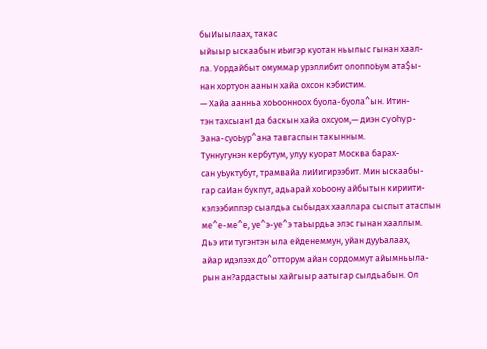быИыылаах, такас
ыйыыр ыскаабын иЬигэр куотан ньылыс гынан хаал-
ла. Уордайбыт омуммар урэллибит олоппоЬум ата$ы-
нан хортуон аанын хайа охсон кэбистим.
— Хайа аанньа хоЬоонноох буола-буола^ын. Итин-
тэн тахсыан1 да баскын хайа охсуом,— диэн cyohyp-
Эана-суоЬур^ана тавгаспын такынным.
Туннугунэн кербутум, улуу куорат Москва барах-
сан уЬуктубут, трамвайа лиИигирээбит. Мин ыскаабы-
гар саИан букпут, адьарай хоЬоону айбытын кириити-
кэлээбиппэр сыалдьа сыбыдах хааллара сыспыт атаспын
ме^е-ме^е, уе^э-уе^э таЬырдьа элэс гынан хааллым.
Дьэ ити тугэнтэн ыла ейденеммун, уйан дууЬалаах,
айар идэлээх до^отторум айан сордоммут айымньыла-
рын ан?ардастыы хайгыыр аатыгар сылдьабын. Ол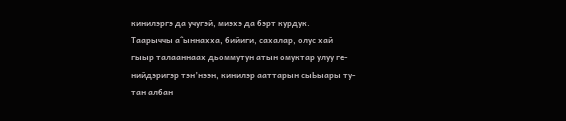кинилэргэ да учугэй, миэхэ да бэрт курдук.
Таарыччы а^ыннахха, бийиги, сахалар, олус хай
гыыр талааннаах дьоммутун атын омуктар улуу ге-
нийдэригэр тэн’нээн, кинилэр ааттарын сыЬыары ту-
тан албан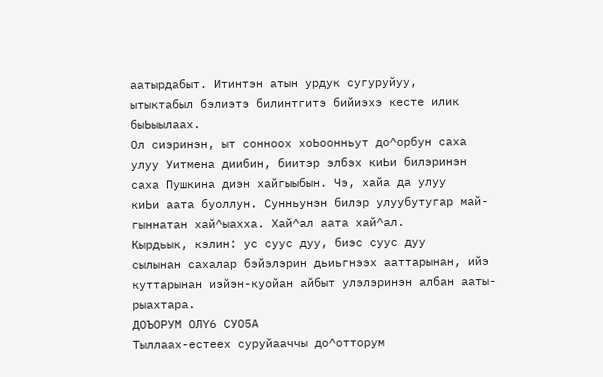аатырдабыт. Итинтэн атын урдук сугуруйуу,
ытыктабыл бэлиэтэ билинтгитэ бийиэхэ кесте илик
быЬыылаах.
Ол сиэринэн, ыт сонноох хоЬоонньут до^орбун саха
улуу Уитмена диибин, биитэр элбэх киЬи билэринэн
саха Пушкина диэн хайгыыбын. Чэ, хайа да улуу
киЬи аата буоллун. Сунньунэн билэр улуубутугар май-
гыннатан хай^ыахха. Хай^ал аата хай^ал.
Кырдьык, кэлин: ус суус дуу, биэс суус дуу
сылынан сахалар бэйэлэрин дьиьгнээх ааттарынан, ийэ
куттарынан иэйэн-куойан айбыт улэлэринэн албан ааты-
рыахтара.
ДОЪОРУМ ОЛY6 СУО5А
Тыллаах-естеех суруйааччы до^отторум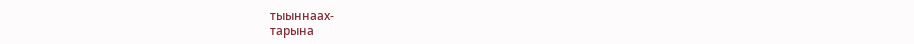тыыннаах-
тарына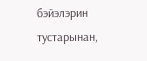бэйэлэрин тустарынан,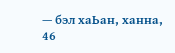— бэл хаЬан, ханна,
46